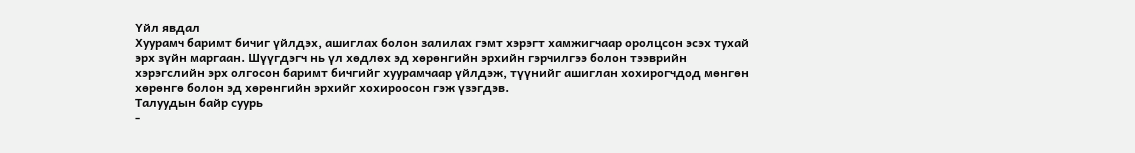Үйл явдал
Хуурамч баримт бичиг үйлдэх, ашиглах болон залилах гэмт хэрэгт хамжигчаар оролцсон эсэх тухай эрх зүйн маргаан. Шүүгдэгч нь үл хөдлөх эд хөрөнгийн эрхийн гэрчилгээ болон тээврийн хэрэгслийн эрх олгосон баримт бичгийг хуурамчаар үйлдэж, түүнийг ашиглан хохирогчдод мөнгөн хөрөнгө болон эд хөрөнгийн эрхийг хохироосон гэж үзэгдэв.
Талуудын байр суурь
-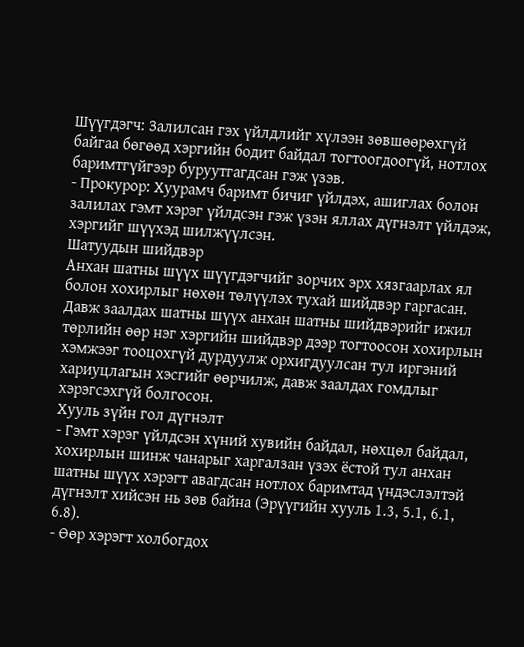Шүүгдэгч: Залилсан гэх үйлдлийг хүлээн зөвшөөрөхгүй байгаа бөгөөд хэргийн бодит байдал тогтоогдоогүй, нотлох баримтгүйгээр буруутгагдсан гэж үзэв.
- Прокурор: Хуурамч баримт бичиг үйлдэх, ашиглах болон залилах гэмт хэрэг үйлдсэн гэж үзэн яллах дүгнэлт үйлдэж, хэргийг шүүхэд шилжүүлсэн.
Шатуудын шийдвэр
Анхан шатны шүүх шүүгдэгчийг зорчих эрх хязгаарлах ял болон хохирлыг нөхөн төлүүлэх тухай шийдвэр гаргасан. Давж заалдах шатны шүүх анхан шатны шийдвэрийг ижил төрлийн өөр нэг хэргийн шийдвэр дээр тогтоосон хохирлын хэмжээг тооцохгүй дурдуулж орхигдуулсан тул иргэний хариуцлагын хэсгийг өөрчилж, давж заалдах гомдлыг хэрэгсэхгүй болгосон.
Хууль зүйн гол дүгнэлт
- Гэмт хэрэг үйлдсэн хүний хувийн байдал, нөхцөл байдал, хохирлын шинж чанарыг харгалзан үзэх ёстой тул анхан шатны шүүх хэрэгт авагдсан нотлох баримтад үндэслэлтэй дүгнэлт хийсэн нь зөв байна (Эрүүгийн хууль 1.3, 5.1, 6.1, 6.8).
- Өөр хэрэгт холбогдох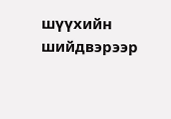шүүхийн шийдвэрээр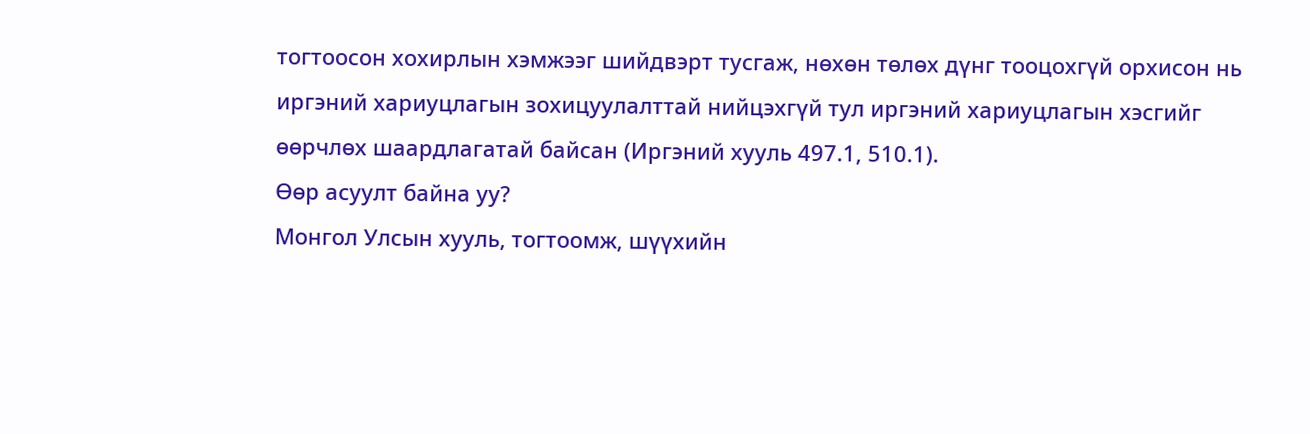тогтоосон хохирлын хэмжээг шийдвэрт тусгаж, нөхөн төлөх дүнг тооцохгүй орхисон нь иргэний хариуцлагын зохицуулалттай нийцэхгүй тул иргэний хариуцлагын хэсгийг өөрчлөх шаардлагатай байсан (Иргэний хууль 497.1, 510.1).
Өөр асуулт байна уу?
Монгол Улсын хууль, тогтоомж, шүүхийн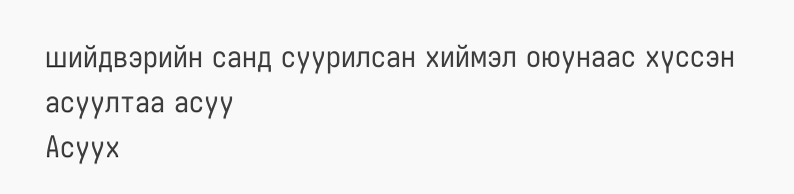шийдвэрийн санд суурилсан хиймэл оюунаас хүссэн асуултаа асуу
Асуух